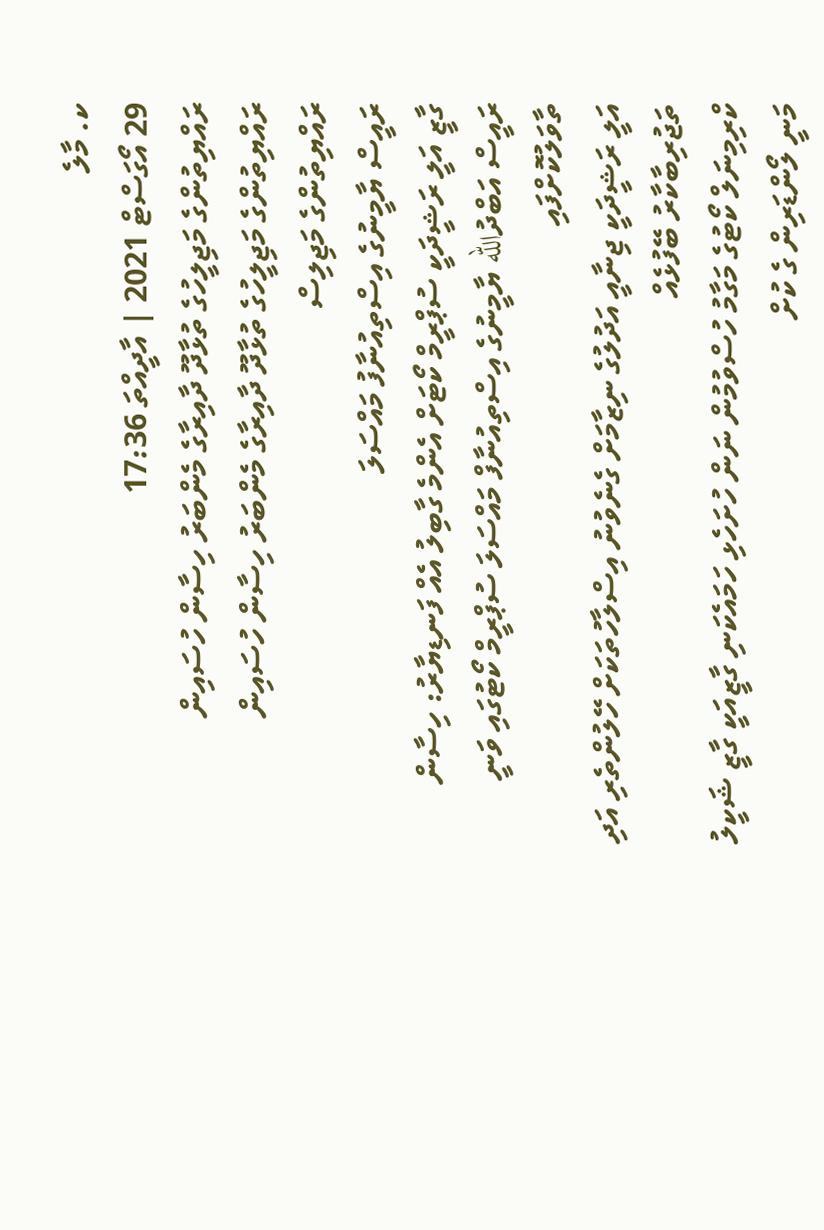ކ. މާލެ
29 އޯގަސްޓް 2021 | އާދީއްތަ 17:36
ރައްޔިތުންގެ މަޖިލީހުގެ ތުޅާދޫ ދާއިރާގެ މެންބަރު ހިސާން ހުސައިން
ރައްޔިތުންގެ މަޖިލީހުގެ ތުޅާދޫ ދާއިރާގެ މެންބަރު ހިސާން ހުސައިން
ރައްޔިތުންގެ މަޖިލިސް
ރައީސް ޔާމީނުގެ އިސްތިއުނާފު މައްސަލަ
ގާޒީ އަލީ ރަޝީދަކީ ސުޕްރީމް ކޯޓަށް އެންމެ ގާބިލު އެއް ފަނޑިޔާރު: ހިސާން
ރައީސް އަބްދުالله ޔާމީނުގެ އިސްތިއުނާފް މައްސަލަ ސުޕްރީމް ކޯޓުގައި ވަނީ ތާވަލުކޮށްފައި
އަލީ ރަޝީދަކީ ޖިނާއީ އަދުލުގެ ނިޒާމަށް ގެނެވުނު އިސްލާހުތަކަށް ހޭލުންތެރި އަދި ތަޖުރިބާކާރު ބޭފުޅެއް
ކްރިމިނަލް ކޯޓުގެ މަގާމު ހުސްވުމުން ނަން ހުށަހެޅި ހަމައެކަނި ގާޒީއަކީ ގާޒީ ޝަކީލު
މަނީ ލޯންޑަރިން ގެ ކުށް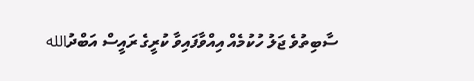ސާބިތުވެ ޖަލު ހުކުމެއް އިއްވާފައިވާ ކުރީގެ ރައީސް އަބްދުالله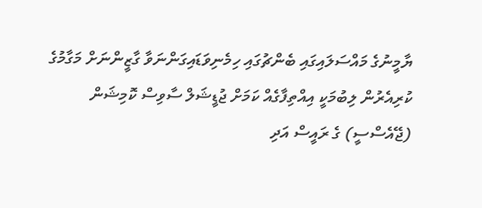ޔާމީނުގެ މައްސަލައިގައި ބެންޗުގައި ހިމެނިވަޑައިގަންނަވާ ގާޒީންނަށް މަގާމުގެ ކުރިއެރުން ލިބުމަކީ އިއްތިފާގެއް ކަމަށް ޖުޑީޝަލް ސާވިސް ކޮމިޝަން (ޖޭއެސްސީ) ގެ ރައީސް އަދި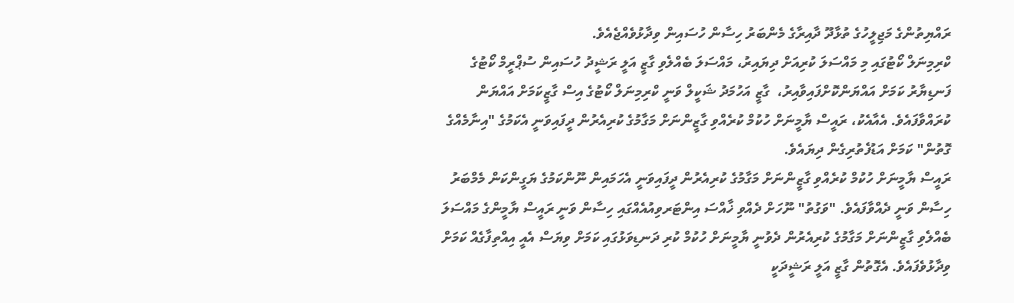ރައްޔިތުންގެ މަޖިލީހުގެ ތުޅާދޫ ދާއިރާގެ މެންބަރު ހިސާން ހުސައިން ވިދާޅުވެއްޖެއެވެ.
ކްރިމިނަލް ކޯޓުގައި މި މައްސަލަ ކުރިއަށް ދިޔައިރު، މައްސަލަ ބެއްލެވި ގާޒީ އަލީ ރަޝީދު ހުސައިން ސުޕްރީމް ކޯޓުގެ ފަނޑިޔާރު ކަމަށް އައްޔަންކޮށްފައިވާއިރު،  ގާޒީ އަހުމަދު ޝަކީލް ވަނީ ކްރިމިނަލް ކޯޓުގެ އިސް ގާޒީކަމަށް އައްޔަން ކުރައްވާފައެވެ. އެއާއެކު، ރައީސް ޔާމީނަށް ހުކުމް ކުރެއްވި ގާޒީންނަށް މަގާމުގެ ކުރިއެރުން ދީފައިވަނީ އެކަމުގެ "އިނާމެއްގެ ގޮތުން" ކަމަށް އަޑުފެތުރިގެން ދިޔައެވެ.
ރައީސް ޔާމީނަށް ހުކުމް ކުރެއްވި ގާޒީންނަށް މަގާމުގެ ކުރިއެރުން ދީފައިވަނީ އެހަމައިން ނޫންކަމުގެ ޔަގީންކަން މެމްބަރު ހިސާން ވަނީ ދެއްވާފައެވެ. "ވަގުތު" ނޫހަށް ދެއްވި ޚާއްސަ އިންޓަރވިއުއެއްގައި ހިސާން ވަނީ ރައީސް ޔާމީންގެ މައްސަލަ ބެއްލެވި ގާޒީންނަށް މަގާމުގެ ކުރިއެރުން ދެވުނީ ޔާމީނަށް ހުކުމް ކުރި ދަނޑިވަޅުގައި ކަމަށް ވިޔަސް އެއީ އިއްތިފާގެއް ކަމަށް ވިދާޅުވެފައެވެ. އެގޮތުން ގާޒީ އަލީ ރަޝީދަކީ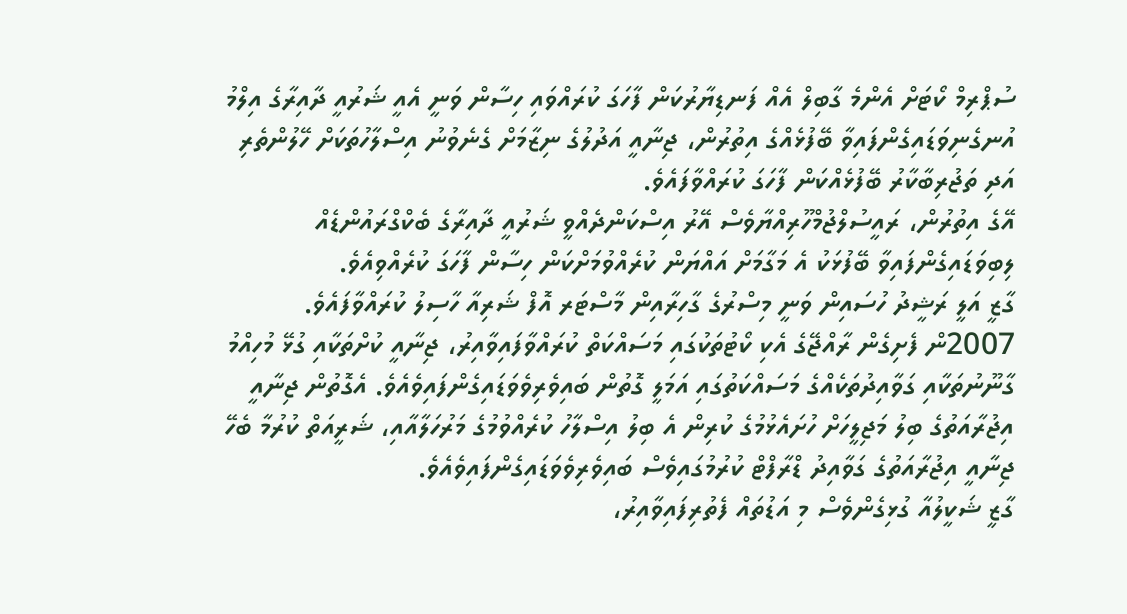ސުޕްރިމް ކޯޓަށް އެންމެ ގާބިލް އެއް ފަނޑިޔާރުކަން ފާހަގަ ކުރައްވައި ހިސާން ވަނީ އެއީ ޝަރުއީ ދާއިރާގެ އިލްމު އުނގެނިވަޑައިގެންފައިވާ ބޭފުޅެއްގެ އިތުރުން، ޖިނާއީ އަދުލުގެ ނިޒާމަށް ގެނެވުނު އިސްލާހުތަކަށް ހޭލުންތެރި އަދި ތަޖުރިބާކާރު ބޭފުޅެއްކަން ފާހަގަ ކުރައްވާފައެވެ.
އޭގެ އިތުރުން، ރައީސުލްޖުމްހޫރިއްޔާވެސް އޭރު އިސްކަންދެއްވީ ޝަރުއީ ދާއިރާގެ ބެކްގްރައުންޑެއް ލިބިވަޑައިގެންފައިވާ ބޭފުޅަކު އެ މަގާމަށް އައްޔަން ކުރެއްވުމަށްކަން ހިސާން ފާހަގަ ކުރެއްވިއެވެ.
ގާޒީ އަލީ ރަޝީދު ހުސައިން ވަނީ މިސްރުގެ ގާހިރާއިން މާސްޓަރ އޮފް ޝަރިއާ ހާސިލު ކުރައްވާފައެވެ. 2007ން ފެށިގެން ރާއްޖޭގެ އެކި ކޯޓުތަކުގައި މަސައްކަތް ކުރައްވާފައިވާއިރު، ޖިނާއީ ކުށްތަކާއި ގުޅޭ މުހިއްމު ގާނޫނުތަކާއި ގަވާއިދުތަކެއްގެ މަސައްކަތުގައި އަމަލީ ގޮތުން ބައިވެރިވެވަޑައިގެންފައިވެއެވެ. އެގޮތުން ޖިނާއީ އިޖުރާއަތުގެ ބިލު މަޖިލީހަށް ހުށައެޅުމުގެ ކުރިން އެ ބިލު އިސްލާހު ކުރެއްވުމުގެ މަރުހަލާއާއި، ޝަރީއަތް ކުރުމާ ބެހޭ ޖިނާއީ އިޖުރާއަތުގެ ގަވާއިދު ޑްރާފްޓް ކުރުމުގައިވެސް ބައިވެރިވެވަޑައިގެންފައިވެއެވެ.
ގާޒީ ޝަކީލުއާ ގުޅިގެންވެސް މި އަޑުތައް ފެތުރިފައިވާއިރު،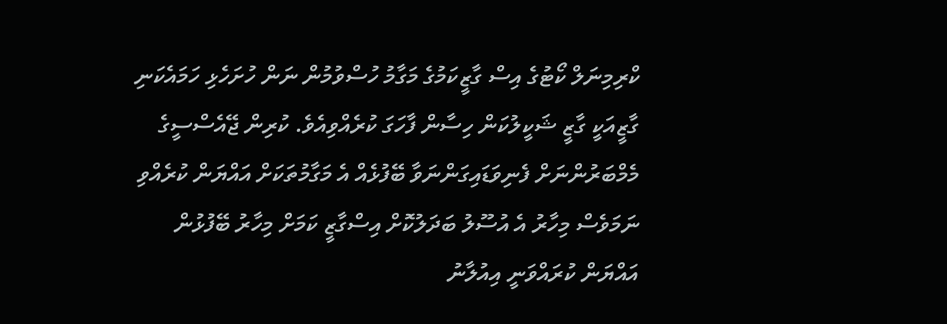ކްރިމިނަލް ކޯޓުގެ އިސް ގާޒީކަމުގެ މަގާމު ހުސްވުމުން ނަން ހުށަހެޅި ހަމައެކަނި ގާޒީއަކީ ގާޒީ ޝަކީލުކަން ހިސާން ފާހަގަ ކުރެއްވިއެވެ. ކުރިން ޖޭއެސްސީގެ މެމްބަރުންނަށް ފެނިވަޑައިގަންނަވާ ބޭފުޅެއް އެ މަގާމުތަކަށް އައްޔަން ކުރެއްވި ނަމަވެސް މިހާރު އެ އުސޫލު ބަދަލުކޮށް އިސްގާޒީ ކަމަށް މިހާރު ބޭފުޅުން އައްޔަން ކުރައްވަނީ އިއުލާނު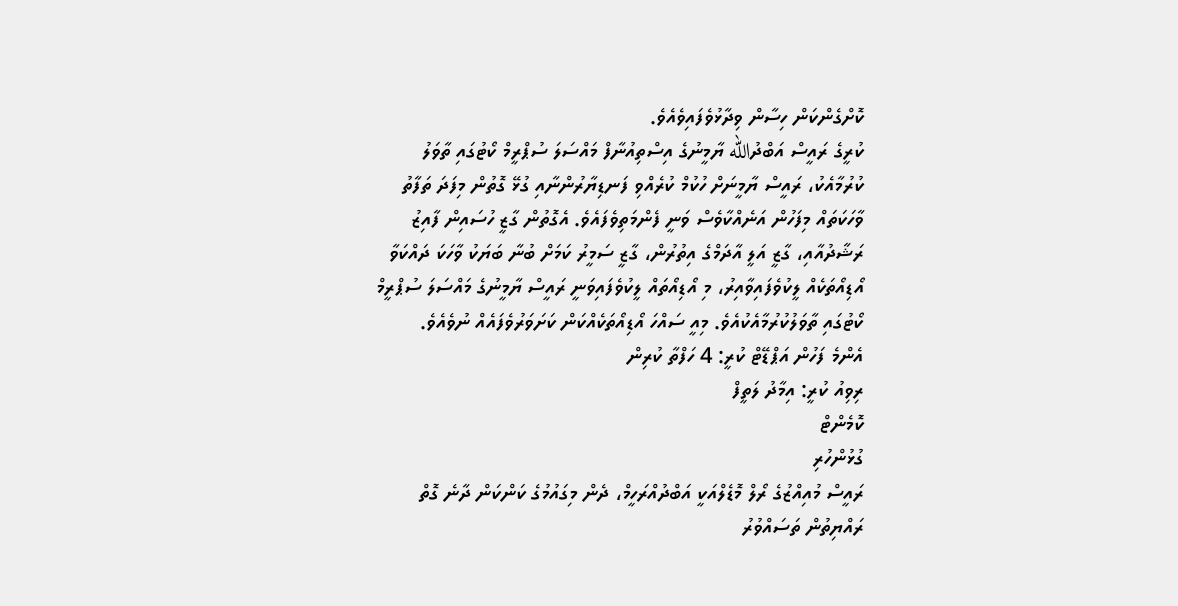ކޮށްގެންކަން ހިސާން ވިދާޅުވެފައިވެއެވެ.
ކުރީގެ ރައީސް އަބްދުالله ޔާމީނުގެ އިސްތިއުނާފް މައްސަލަ ސުޕްރީމް ކޯޓުގައި ތާވަލު ކުރުމާއެކު، ރައީސް ޔާމީނަށް ހުކުމް ކުރެއްވި ފަނޑިޔާރުންނާއި ގުޅޭ ގޮތުން މިފަދަ ތަފާތު ވާހަކަތައް މިފަހުން އަނެއްކާވެސް ވަނީ ފެންމަތިވެފައެވެ. އެގޮތުން ގާޒީ ހުސައިން ފާއިޒު ރަޝާދުއާއި، ގާޒީ އަލީ އާދަމްގެ އިތުރުން، ގާޒީ ސަމީރު ކަމަށް ބުނާ ބަޔަކު ވާހަކަ ދައްކަވާ އޯޑިއޯތަކެއް ލީކުވެފައިވާއިރު، މި އޯޑިއޯތައް ލީކުވެފައިވަނީ ރައީސް ޔާމީނުގެ މައްސަލަ ސުޕްރީމް ކޯޓުގައި ތާވަލުކުރުމާއެކުއެވެ. މިއީ ސައްހަ އޯޑިއޯތަކެއްކަން ކަށަވަރުވެފައެއް ނުވެއެވެ.
އެންމެ ފަހުން އަޕްޑޭޓް ކުރީ: 4 ހަފްތާ ކުރިން
ރިވިއު ކުރީ: އިމާދު ލަތީފް
ކޮމެންޓް
ގުޅުންހުރި
ރައީސް މުއިއްޒުގެ ރޯލް މޮޑެލްއަކީ އަބްދުއްރަހީމް، ދެން މިގައުމުގެ ކަންކަން ދާނެ ގޮތް ރައްޔިތުން ތަސައްވުރު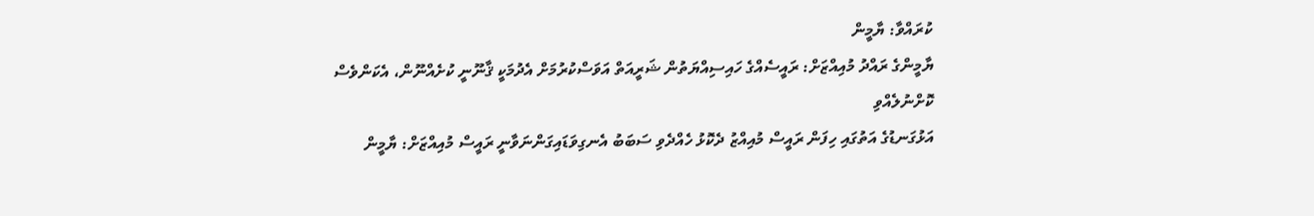ކުރައްވާ: ޔާމީން
ޔާމީންގެ ރައްދު މުއިއްޒަށް: ރައީސެއްގެ ހައިސިއްޔަތުން ޝަރީއަތް އަވަސްކުރުމަށް އެދުމަކީ ޤާނޫނީ ކުށެއްނޫން، އެކަންވެސް ކޮށްނުލެއްވި
އަޅުގަނޑުގެ އަތުގައި ހިފަން ރައީސް މުއިއްޒު ދެކޮޅު ހެއްދެވި ސަބަބު އެނގިވަޑައިގަންނަވާނީ ރައީސް މުއިއްޒަށް: ޔާމީން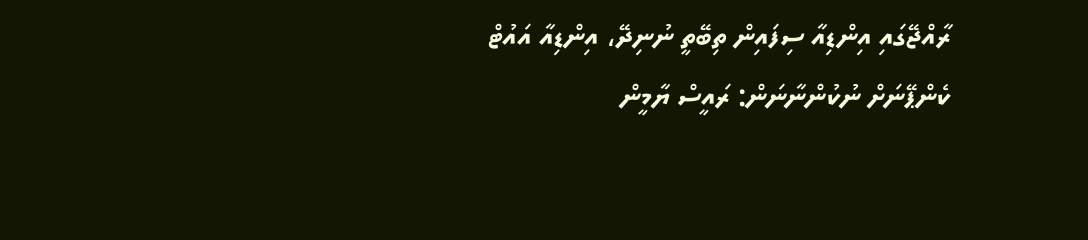ރާއްޖޭގައި އިންޑިއާ ސިފައިން ތިބޭތީ ނުނިދޭ، އިންޑިއާ އައުޓް ކެންޕޭނަށް ނުކުންނާނަން: ރައީސް ޔާމީން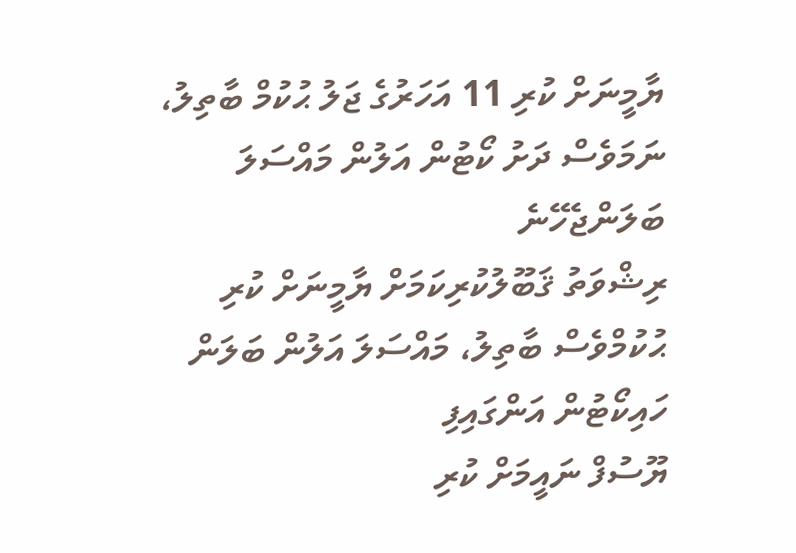ޔާމީނަށް ކުރި 11 އަހަރުގެ ޖަލު ޙުކުމް ބާތިލު، ނަމަވެސް ދަށު ކޯޓުން އަލުން މައްސަލަ ބަލަންޖެހޭނެ
ރިޝްވަތު ޤަބޫލުކުރިކަމަށް ޔާމީނަށް ކުރި ޙުކުމްވެސް ބާތިލު، މައްސަލަ އަލުން ބަލަން ހައިކޯޓުން އަންގައިފި
ޔޫސުފް ނައީމަށް ކުރި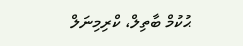ޙުކުމް ބާތިލް، ކްރިމިނަލް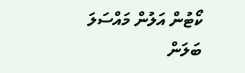ކޯޓުން އަލުން މައްސަލަ ބަލަން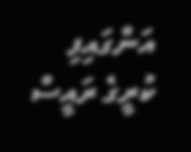އަންގައިފި
ކުރީގެ ރައީސް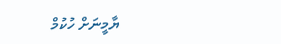ޔާމީނަށް ހުކުމް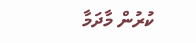ކުރުން މާދަމާ